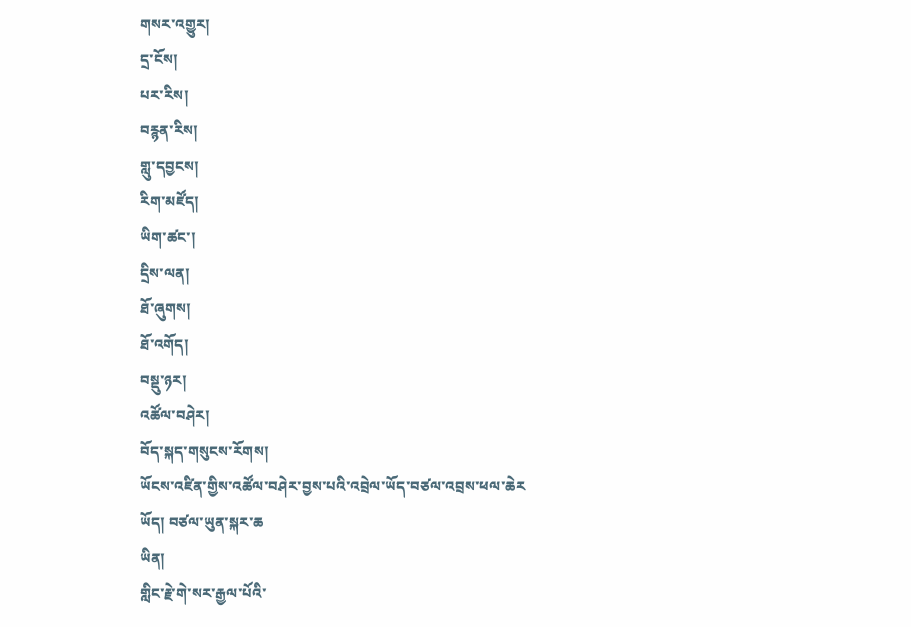གསར་འགྱུར།
དྲ་ངོས།
པར་རིས།
བརྙན་རིས།
གླུ་དབྱངས།
རིག་མཛོད།
ཡིག་ཚང་།
དྲིས་ལན།
ཐོ་ཞུགས།
ཐོ་འགོད།
བསྡུ་ཉར།
འཚོལ་བཤེར།
བོད་སྐད་གསུངས་རོགས།
ཡོངས་འཛིན་གྱིས་འཚོལ་བཤེར་བྱས་པའི་འབྲེལ་ཡོད་བཙལ་འབྲས་ཕལ་ཆེར
ཡོད། བཙལ་ཡུན་སྐར་ཆ
ཡིན།
གླིང་རྗེ་གེ་སར་རྒྱལ་པོའི་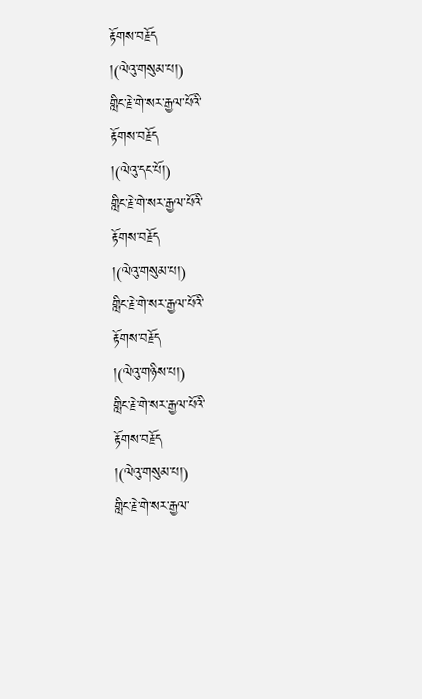རྟོགས་བརྗོད
།(ལེའུ་གསུམ་པ།)
གླིང་རྗེ་གེ་སར་རྒྱལ་པོའི་
རྟོགས་བརྗོད
།(ལེའུ་དང་པོ།)
གླིང་རྗེ་གེ་སར་རྒྱལ་པོའི་
རྟོགས་བརྗོད
།(ལེའུ་གསུམ་པ།)
གླིང་རྗེ་གེ་སར་རྒྱལ་པོའི་
རྟོགས་བརྗོད
།(ལེའུ་གཉིས་པ།)
གླིང་རྗེ་གེ་སར་རྒྱལ་པོའི་
རྟོགས་བརྗོད
།(ལེའུ་གསུམ་པ།)
གླིང་རྗེ་གེ་སར་རྒྱལ་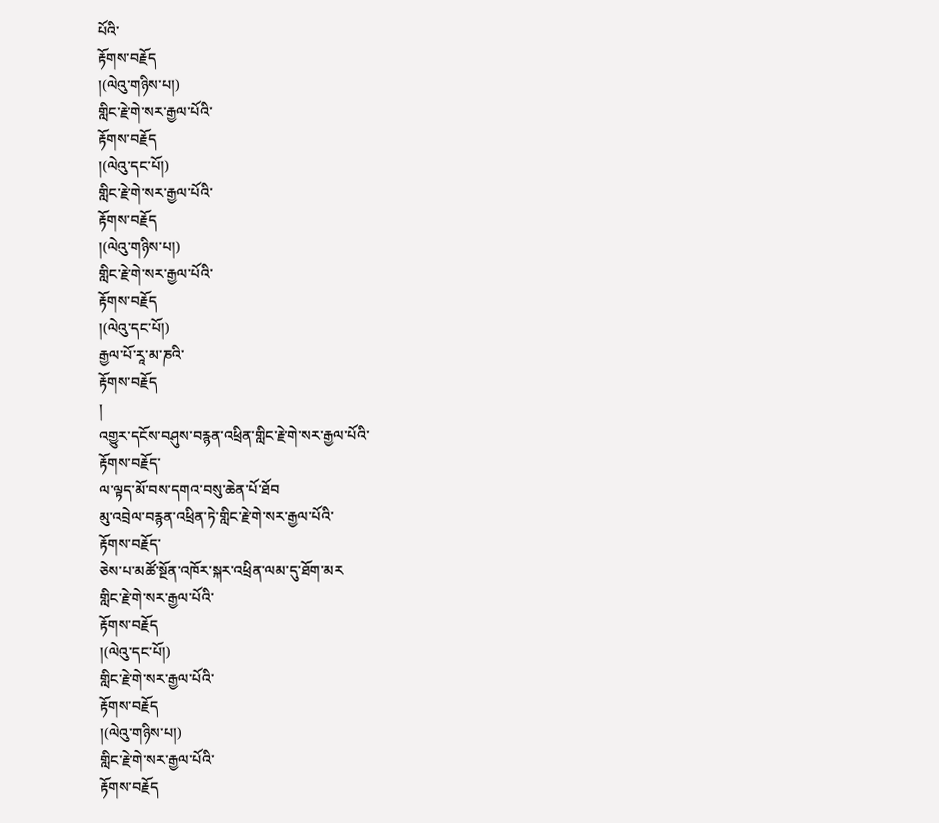པོའི་
རྟོགས་བརྗོད
།(ལེའུ་གཉིས་པ།)
གླིང་རྗེ་གེ་སར་རྒྱལ་པོའི་
རྟོགས་བརྗོད
།(ལེའུ་དང་པོ།)
གླིང་རྗེ་གེ་སར་རྒྱལ་པོའི་
རྟོགས་བརྗོད
།(ལེའུ་གཉིས་པ།)
གླིང་རྗེ་གེ་སར་རྒྱལ་པོའི་
རྟོགས་བརྗོད
།(ལེའུ་དང་པོ།)
རྒྱལ་པོ་རཱ་མ་ཎའི་
རྟོགས་བརྗོད
།
འགྱུར་དངོས་བཤུས་བརྙན་འཕྲིན་གླིང་རྗེ་གེ་སར་རྒྱལ་པོའི་
རྟོགས་བརྗོད་
ལ་ལྟད་མོ་བས་དགའ་བསུ་ཆེན་པོ་ཐོབ
མུ་འབྲེལ་བརྙན་འཕྲིན་ཏེ་གླིང་རྗེ་གེ་སར་རྒྱལ་པོའི་
རྟོགས་བརྗོད་
ཅེས་པ་མཚོ་སྔོན་འཁོར་སྐར་འཕྲིན་ལམ་དུ་ཐོག་མར
གླིང་རྗེ་གེ་སར་རྒྱལ་པོའི་
རྟོགས་བརྗོད
།(ལེའུ་དང་པོ།)
གླིང་རྗེ་གེ་སར་རྒྱལ་པོའི་
རྟོགས་བརྗོད
།(ལེའུ་གཉིས་པ།)
གླིང་རྗེ་གེ་སར་རྒྱལ་པོའི་
རྟོགས་བརྗོད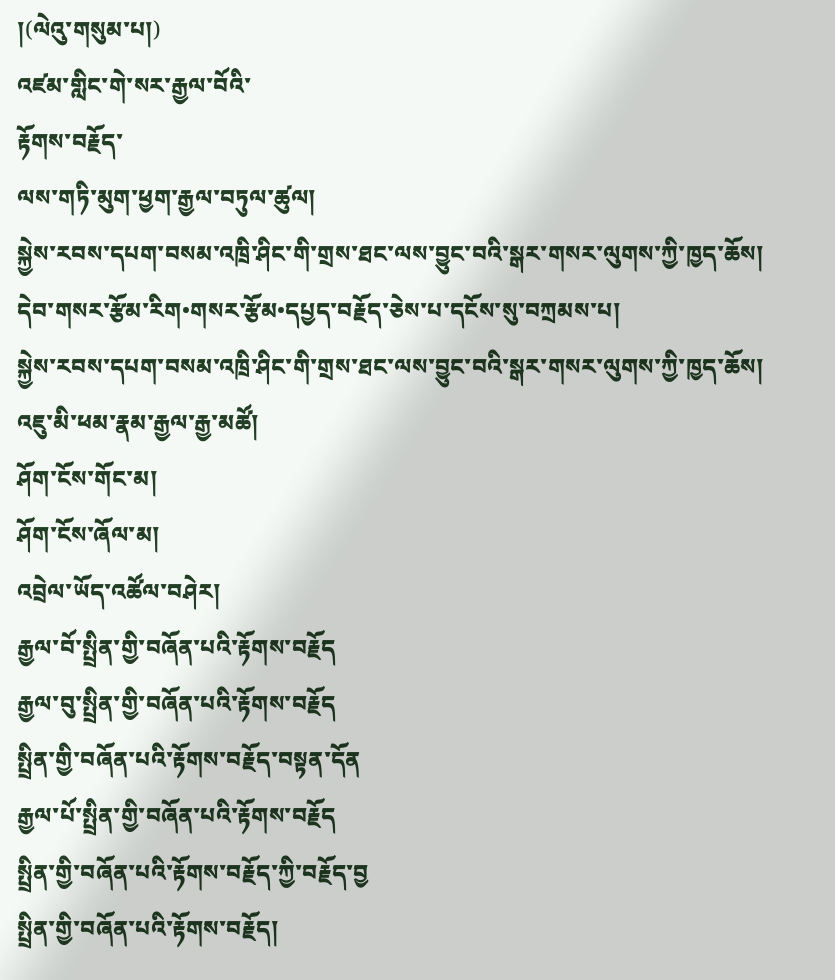།(ལེའུ་གསུམ་པ།)
འཛམ་གླིང་གེ་སར་རྒྱལ་བོའི་
རྟོགས་བརྗོད་
ལས་གཏི་མུག་ཕྱག་རྒྱལ་བཏུལ་ཚུལ།
སྐྱེས་རབས་དཔག་བསམ་འཁྲི་ཤིང་གི་གྲས་ཐང་ལས་བྱུང་བའི་སྒར་གསར་ལུགས་ཀྱི་ཁྱད་ཆོས།
དེབ་གསར་རྩོམ་རིག•གསར་རྩོམ•དཔྱད་བརྗོད་ཅེས་པ་དངོས་སུ་བཀྲམས་པ།
སྐྱེས་རབས་དཔག་བསམ་འཁྲི་ཤིང་གི་གྲས་ཐང་ལས་བྱུང་བའི་སྒར་གསར་ལུགས་ཀྱི་ཁྱད་ཆོས།
འཇུ་མི་ཕམ་རྣམ་རྒྱལ་རྒྱ་མཚོ།
ཤོག་ངོས་གོང་མ།
ཤོག་ངོས་ཞོལ་མ།
འབྲེལ་ཡོད་འཚོལ་བཤེར།
རྒྱལ་བོ་སྤྲིན་གྱི་བཞོན་པའི་རྟོགས་བརྗོད
རྒྱལ་བུ་སྤྲིན་གྱི་བཞོན་པའི་རྟོགས་བརྗོད
སྤྲིན་གྱི་བཞོན་པའི་རྟོགས་བརྗོད་བསྟན་དོན
རྒྱལ་པོ་སྤྲིན་གྱི་བཞོན་པའི་རྟོགས་བརྗོད
སྤྲིན་གྱི་བཞོན་པའི་རྟོགས་བརྗོད་ཀྱི་བརྗོད་བྱ
སྤྲིན་གྱི་བཞོན་པའི་རྟོགས་བརྗོད།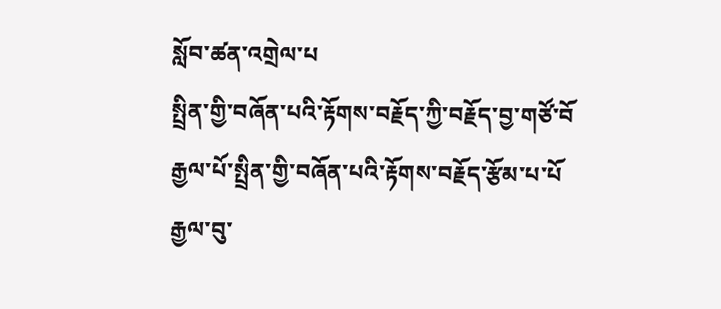སློབ་ཚན་འགྲེལ་པ
སྤྲིན་གྱི་བཞོན་པའི་རྟོགས་བརྗོད་ཀྱི་བརྗོད་བྱ་གཙོ་བོ
རྒྱལ་པོ་སྤྲིན་གྱི་བཞོན་པའི་རྟོགས་བརྗོད་རྩོམ་པ་པོ
རྒྱལ་བུ་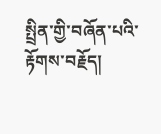སྤྲིན་གྱི་བཞོན་པའི་རྟོགས་བརྗོད།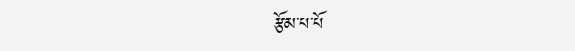རྩོམ་པ་པོ